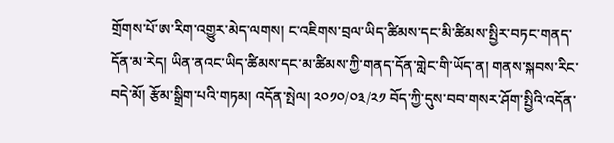གྲོགས་པོ་ཨ་རིག་འགྱུར་མེད་ལགས། ང་འཇིགས་བྲལ་ཡིད་ཚིམས་དང་མི་ཚིམས་སྤྱིར་བཏང་གནད་དོན་མ་རེད། ཡིན་ནའང་ཡིད་ཚིམས་དང་མ་ཚིམས་ཀྱི་གནད་དོན་གླེང་གི་ཡོད་ན། གནས་སྐབས་རིང་བདེ་མོ། རྩོམ་སྒྲིག་པའི་གཏམ། འདོན་སྤེལ། ༢༠༡༠/༠༣/༢༡ བོད་ཀྱི་དུས་བབ་གསར་ཤོག་སྤྱིའི་འདོན་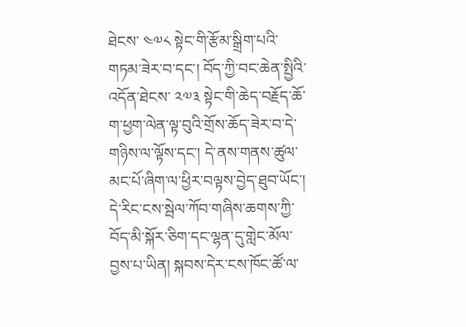ཐེངས་ ༤༧༨ སྟེང་གི་རྩོམ་སྒྲིག་པའི་གཏམ་ཟེར་བ་དང་། བོད་ཀྱི་བང་ཆེན་སྤྱིའི་འདོན་ཐེངས་ ༢༧༣ སྟེང་གི་ཆེད་བརྗོད་ཆོ་ག་ཕྱག་ལེན་ལྟ་བུའི་གྲོས་ཆོད་ཟེར་བ་དེ་གཉིས་ལ་ལྟོས་དང་། དེ་ནས་གནས་ཚུལ་མང་པོ་ཞིག་ལ་ཕྱིར་བལྟས་བྱེད་ཐུབ་ཡོང་།
དེ་རིང་ངས་སྦེལ་ཀོབ་གཞིས་ཆགས་ཀྱི་བོད་མི་སྐོར་ཅིག་དང་ལྷན་དུ་གླེང་མོལ་བྱས་པ་ཡིན། སྐབས་དེར་ངས་ཁོང་ཚོ་ལ་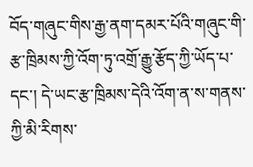བོད་གཞུང་གིས་རྒྱ་ནག་དམར་པོའི་གཞུང་གི་རྩ་ཁྲིམས་ཀྱི་འོག་ཏུ་འགྲོ་རྒྱུ་རྩོད་ཀྱི་ཡོད་པ་དང་། དེ་ཡང་རྩ་ཁྲིམས་དེའི་འོག་ན་ས་གནས་ཀྱི་མི་རིགས་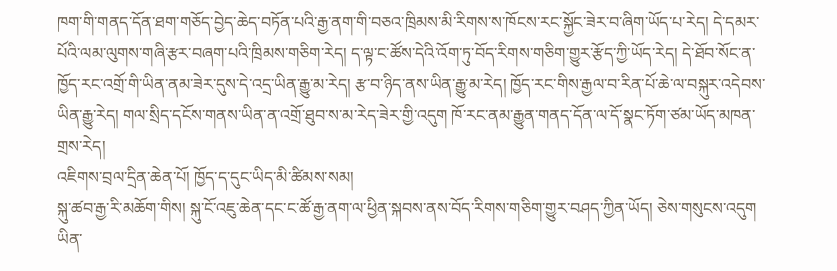ཁག་གི་གནད་དོན་ཐག་གཅོད་བྱེད་ཆེད་བཏོན་པའི་རྒྱ་ནག་གི་བཅའ་ཁྲིམས་མི་རིགས་ས་ཁོངས་རང་སྐྱོང་ཟེར་བ་ཞིག་ཡོད་པ་རེད། དེ་དམར་པོའི་ལམ་ལུགས་གཞི་རྩར་བཞག་པའི་ཁྲིམས་གཅིག་རེད། ད་ལྟ་ང་ཚོས་དེའི་འོག་ཏུ་བོད་རིགས་གཅིག་གྱུར་རྩོད་ཀྱི་ཡོད་རེད། དེ་ཐོབ་སོང་ན་ཁྱོད་རང་འགྲོ་གི་ཡིན་ནམ་ཟེར་དུས་དེ་འདྲ་ཡིན་རྒྱུ་མ་རེད། རྩ་བ་ཉིད་ནས་ཡིན་རྒྱུ་མ་རེད། ཁྱོད་རང་གིས་རྒྱལ་བ་རིན་པོ་ཆེ་ལ་བསྐུར་འདེབས་ཡིན་རྒྱུ་རེད། གལ་སྲིད་དངོས་གནས་ཡིན་ན་འགྲོ་ཐུབ་ས་མ་རེད་ཟེར་གྱི་འདུག ཁོ་རང་ནམ་རྒྱུན་གནད་དོན་ལ་དོ་སྣང་ཏོག་ཙམ་ཡོད་མཁན་གྲས་རེད།
འཇིགས་བྲལ་དྲིན་ཆེན་པོ། ཁྱོད་ད་དུང་ཡིད་མི་ཚིམས་སམ།
སྐུ་ཚབ་རྒྱ་རི་མཆོག་གིས། སྐུ་ངོ་འཇུ་ཆེན་དང་ང་ཚོ་རྒྱ་ནག་ལ་ཕྱིན་སྐབས་ནས་བོད་རིགས་གཅིག་གྱུར་བཤད་ཀྱིན་ཡོད། ཅེས་གསུངས་འདུག ཡིན་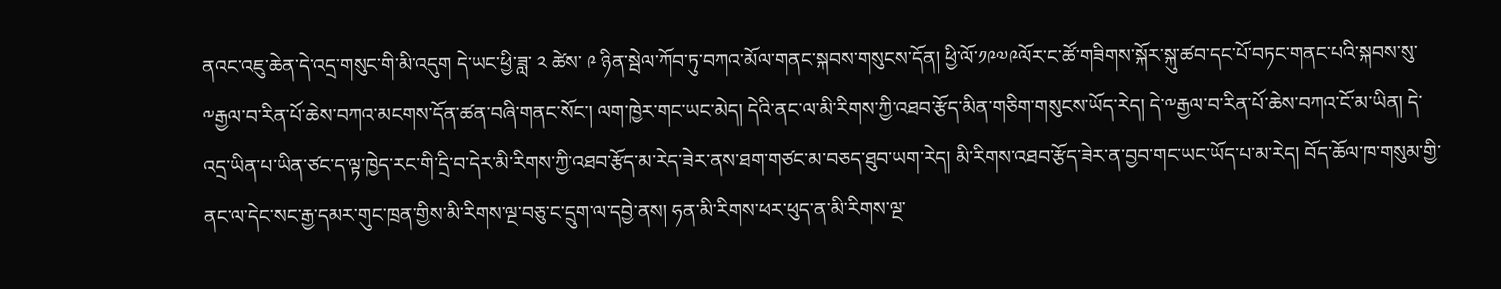ནའང་འཇུ་ཆེན་དེ་འདྲ་གསུང་གི་མི་འདུག དེ་ཡང་ཕྱི་ཟླ་ ༢ ཚེས་ ༩ ཉིན་སྦེལ་ཀོབ་ཏུ་བཀའ་མོལ་གནང་སྐབས་གསུངས་དོན། ཕྱི་ལོ་༡༩༧༩ལོར་ང་ཚོ་གཟིགས་སྐོར་སྐུ་ཚབ་དང་པོ་བཏང་གནང་པའི་སྐབས་སུ་༸རྒྱལ་བ་རིན་པོ་ཆེས་བཀའ་མངགས་དོན་ཚན་བཞི་གནང་སོང་། ལག་ཁྱེར་གང་ཡང་མེད། དེའི་ནང་ལ་མི་རིགས་ཀྱི་འཐབ་རྩོད་མིན་གཅིག་གསུངས་ཡོད་རེད། དེ་༸རྒྱལ་བ་རིན་པོ་ཆེས་བཀའ་ངོ་མ་ཡིན། དེ་འདྲ་ཡིན་པ་ཡིན་ཙང་ད་ལྟ་ཁྱེད་རང་གི་དྲི་བ་དེར་མི་རིགས་ཀྱི་འཐབ་རྩོད་མ་རེད་ཟེར་ནས་ཐག་གཙང་མ་བཅད་ཐུབ་ཡག་རེད། མི་རིགས་འཐབ་རྩོད་ཟེར་ན་བྱབ་གང་ཡང་ཡོད་པ་མ་རེད། བོད་ཆོལ་ཁ་གསུམ་གྱི་ནང་ལ་དེང་སང་རྒྱ་དམར་གུང་ཁྲན་གྱིས་མི་རིགས་ལྔ་བཅུ་ང་དྲུག་ལ་དབྱེ་ནས། ཧན་མི་རིགས་ཕར་ཕུད་ན་མི་རིགས་ལྔ་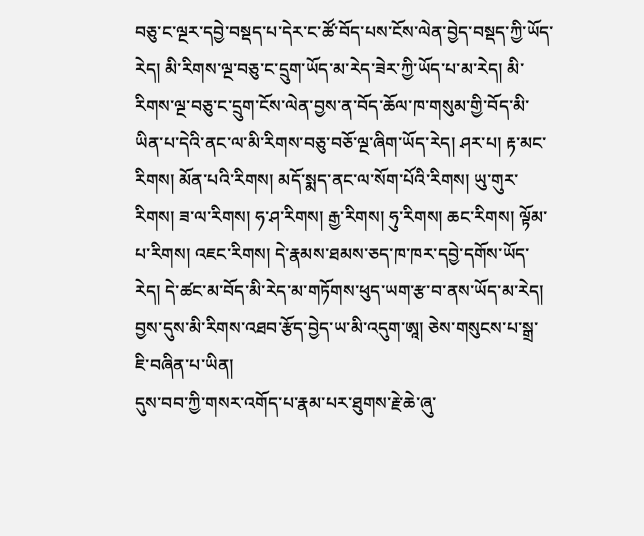བཅུ་ང་ལྔར་དབྱེ་བསྡད་པ་དེར་ང་ཚོ་བོད་པས་ངོས་ལེན་བྱེད་བསྡད་ཀྱི་ཡོད་རེད། མི་རིགས་ལྔ་བཅུ་ང་དྲུག་ཡོད་མ་རེད་ཟེར་ཀྱི་ཡོད་པ་མ་རེད། མི་རིགས་ལྔ་བཅུ་ང་དྲུག་ངོས་ལེན་བྱས་ན་བོད་ཆོལ་ཁ་གསུམ་གྱི་བོད་མི་ཡིན་པ་དེའི་ནང་ལ་མི་རིགས་བཅུ་བཅོ་ལྔ་ཞིག་ཡོད་རེད། ཤར་པ། རྟ་མང་རིགས། མོན་པའི་རིགས། མདོ་སྨད་ནང་ལ་སོག་པོའི་རིགས། ཡུ་གུར་རིགས། ཟ་ལ་རིགས། ཧ་ཤ་རིགས། རྒྱ་རིགས། ཧུ་རིགས། ཆང་རིགས། ལྟོམ་པ་རིགས། འཇང་རིགས། དེ་རྣམས་ཐམས་ཅད་ཁ་ཁར་དབྱེ་དགོས་ཡོད་རེད། དེ་ཚང་མ་བོད་མི་རེད་མ་གཏོགས་ཕུད་ཡག་རྩ་བ་ནས་ཡོད་མ་རེད། བྱས་དུས་མི་རིགས་འཐབ་རྩོད་བྱེད་ཡ་མི་འདུག་ཨཱ། ཅེས་གསུངས་པ་སྒྲ་ཇི་བཞིན་པ་ཡིན།
དུས་བབ་ཀྱི་གསར་འགོད་པ་རྣམ་པར་ཐུགས་རྗེ་ཆེ་ཞུ་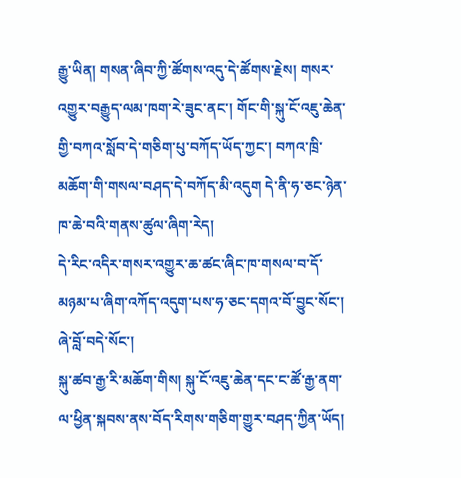རྒྱུ་ཡིན། གསན་ཞིབ་ཀྱི་ཚོགས་འདུ་དེ་ཚོགས་རྗེས། གསར་འགྱུར་བརྒྱུད་ལམ་ཁག་རེ་ཟུང་ནང་། གོང་གི་སྐུ་ངོ་འཇུ་ཆེན་གྱི་བཀའ་སློབ་དེ་གཅིག་པུ་བཀོད་ཡོད་ཀྱང་། བཀའ་ཁྲི་མཆོག་གི་གསལ་བཤད་དེ་བཀོད་མི་འདུག དེ་ནི་ཧ་ཅང་ཉེན་ཁ་ཆེ་བའི་གནས་ཚུལ་ཞིག་རེད།
དེ་རིང་འདིར་གསར་འགྱུར་ཆ་ཚང་ཞིང་ཁ་གསལ་བ་དོ་མཉམ་པ་ཞིག་འཀོད་འདུག་པས་ཧ་ཅང་དགའ་བོ་བྱུང་སོང་། ཞེ་བློ་བདེ་སོང་།
སྐུ་ཚབ་རྒྱ་རི་མཆོག་གིས། སྐུ་ངོ་འཇུ་ཆེན་དང་ང་ཚོ་རྒྱ་ནག་ལ་ཕྱིན་སྐབས་ནས་བོད་རིགས་གཅིག་གྱུར་བཤད་ཀྱིན་ཡོད།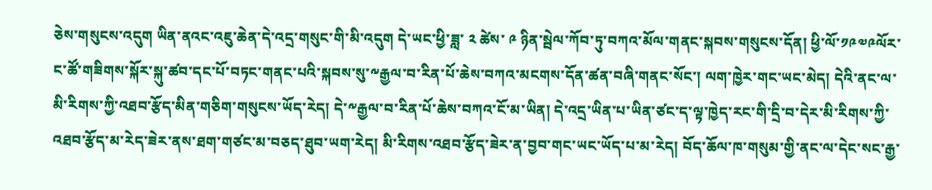ཅེས་གསུངས་འདུག ཡིན་ནའང་འཇུ་ཆེན་དེ་འདྲ་གསུང་གི་མི་འདུག དེ་ཡང་ཕྱི་ཟླ་ ༢ ཚེས་ ༩ ཉིན་སྦེལ་ཀོབ་ཏུ་བཀའ་མོལ་གནང་སྐབས་གསུངས་དོན། ཕྱི་ལོ་༡༩༧༩ལོར་ང་ཚོ་གཟིགས་སྐོར་སྐུ་ཚབ་དང་པོ་བཏང་གནང་པའི་སྐབས་སུ་༸རྒྱལ་བ་རིན་པོ་ཆེས་བཀའ་མངགས་དོན་ཚན་བཞི་གནང་སོང་། ལག་ཁྱེར་གང་ཡང་མེད། དེའི་ནང་ལ་མི་རིགས་ཀྱི་འཐབ་རྩོད་མིན་གཅིག་གསུངས་ཡོད་རེད། དེ་༸རྒྱལ་བ་རིན་པོ་ཆེས་བཀའ་ངོ་མ་ཡིན། དེ་འདྲ་ཡིན་པ་ཡིན་ཙང་ད་ལྟ་ཁྱེད་རང་གི་དྲི་བ་དེར་མི་རིགས་ཀྱི་འཐབ་རྩོད་མ་རེད་ཟེར་ནས་ཐག་གཙང་མ་བཅད་ཐུབ་ཡག་རེད། མི་རིགས་འཐབ་རྩོད་ཟེར་ན་བྱབ་གང་ཡང་ཡོད་པ་མ་རེད། བོད་ཆོལ་ཁ་གསུམ་གྱི་ནང་ལ་དེང་སང་རྒྱ་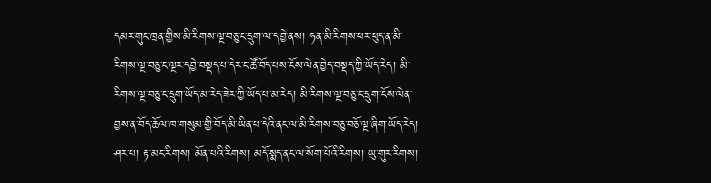དམར་གུང་ཁྲན་གྱིས་མི་རིགས་ལྔ་བཅུ་ང་དྲུག་ལ་དབྱེ་ནས། ཧན་མི་རིགས་ཕར་ཕུད་ན་མི་རིགས་ལྔ་བཅུ་ང་ལྔར་དབྱེ་བསྡད་པ་དེར་ང་ཚོ་བོད་པས་ངོས་ལེན་བྱེད་བསྡད་ཀྱི་ཡོད་རེད། མི་རིགས་ལྔ་བཅུ་ང་དྲུག་ཡོད་མ་རེད་ཟེར་ཀྱི་ཡོད་པ་མ་རེད། མི་རིགས་ལྔ་བཅུ་ང་དྲུག་ངོས་ལེན་བྱས་ན་བོད་ཆོལ་ཁ་གསུམ་གྱི་བོད་མི་ཡིན་པ་དེའི་ནང་ལ་མི་རིགས་བཅུ་བཅོ་ལྔ་ཞིག་ཡོད་རེད། ཤར་པ། རྟ་མང་རིགས། མོན་པའི་རིགས། མདོ་སྨད་ནང་ལ་སོག་པོའི་རིགས། ཡུ་གུར་རིགས།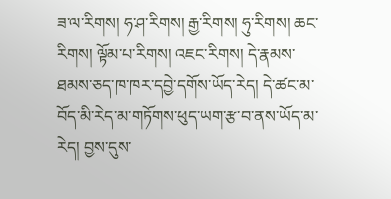ཟ་ལ་རིགས། ཧ་ཤ་རིགས། རྒྱ་རིགས། ཧུ་རིགས། ཆང་རིགས། ལྟོམ་པ་རིགས། འཇང་རིགས། དེ་རྣམས་ཐམས་ཅད་ཁ་ཁར་དབྱེ་དགོས་ཡོད་རེད། དེ་ཚང་མ་བོད་མི་རེད་མ་གཏོགས་ཕུད་ཡག་རྩ་བ་ནས་ཡོད་མ་རེད། བྱས་དུས་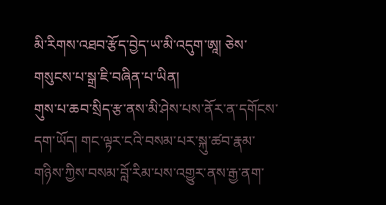མི་རིགས་འཐབ་རྩོད་བྱེད་ཡ་མི་འདུག་ཨཱ། ཅེས་གསུངས་པ་སྒྲ་ཇི་བཞིན་པ་ཡིན།
གུས་པ་ཆབ་སྲིད་རྩ་ནས་མི་ཤེས་པས་ནོར་ན་དགོངས་དག་ཡོད། གང་ལྟར་ངའི་བསམ་པར་སྐུ་ཚབ་རྣམ་གཉིས་ཀྱིས་བསམ་བློ་རིམ་པས་འགྱུར་ནས་རྒྱ་ནག་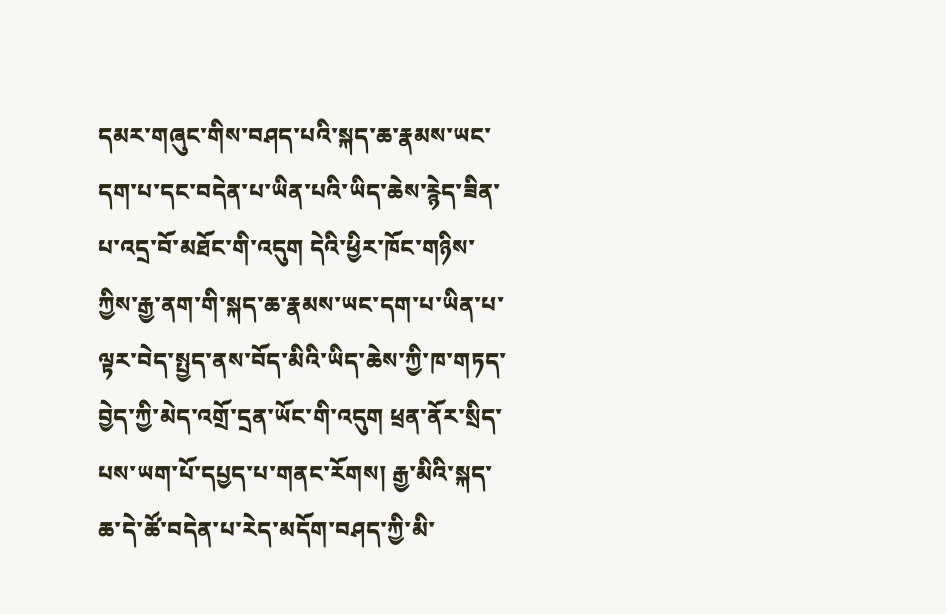དམར་གཞུང་གིས་བཤད་པའི་སྐད་ཆ་རྣམས་ཡང་དག་པ་དང་བདེན་པ་ཡིན་པའི་ཡིད་ཆེས་རྙེད་ཟིན་པ་འདྲ་བོ་མཐོང་གི་འདུག དེའི་ཕྱིར་ཁོང་གཉིས་ཀྱིས་རྒྱ་ནག་གི་སྐད་ཆ་རྣམས་ཡང་དག་པ་ཡིན་པ་ལྟར་བེད་སྤྱད་ནས་བོད་མིའི་ཡིད་ཆེས་ཀྱི་ཁ་གཏད་བྱེད་ཀྱི་མེད་འགྲོ་དྲན་ཡོང་གི་འདུག ཕྲན་ནོར་སྲིད་པས་ཡག་པོ་དཔྱད་པ་གནང་རོགས། རྒྱ་མིའི་སྐད་ཆ་དེ་ཚོ་བདེན་པ་རེད་མདོག་བཤད་ཀྱི་མི་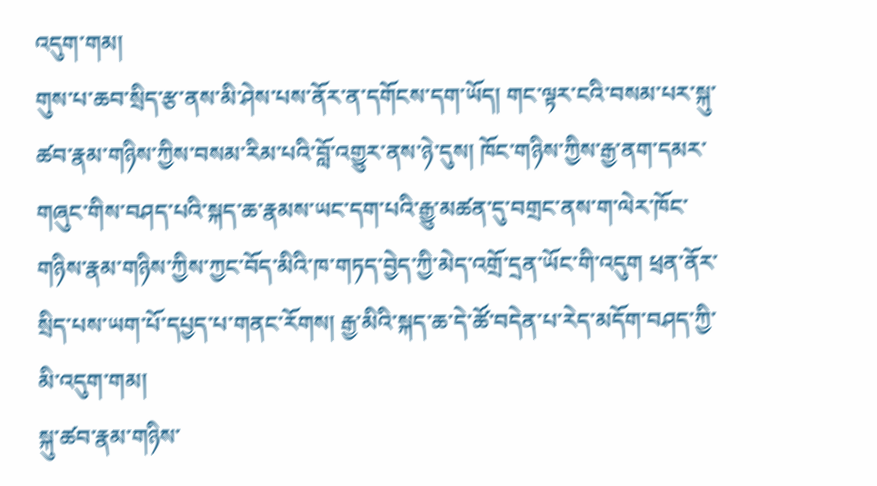འདུག་གམ།
གུས་པ་ཆབ་སྲིད་རྩ་ནས་མི་ཤེས་པས་ནོར་ན་དགོངས་དག་ཡོད། གང་ལྟར་ངའི་བསམ་པར་སྐུ་ཚབ་རྣམ་གཉིས་ཀྱིས་བསམ་རིམ་པའི་བློ་འགྱུར་ནས་ཉེ་དུས། ཁོང་གཉིས་ཀྱིས་རྒྱ་ནག་དམར་གཞུང་གིས་བཤད་པའི་སྐད་ཆ་རྣམས་ཡང་དག་པའི་རྒྱུ་མཚན་དུ་བགྲང་ནས་ག་ལེར་ཁོང་གཉིས་རྣམ་གཉིས་ཀྱིས་ཀྱང་བོད་མིའི་ཁ་གཏད་བྱེད་ཀྱི་མེད་འགྲོ་དྲན་ཡོང་གི་འདུག ཕྲན་ནོར་སྲིད་པས་ཡག་པོ་དཔྱད་པ་གནང་རོགས། རྒྱ་མིའི་སྐད་ཆ་དེ་ཚོ་བདེན་པ་རེད་མདོག་བཤད་ཀྱི་མི་འདུག་གམ།
སྐུ་ཚབ་རྣམ་གཉིས་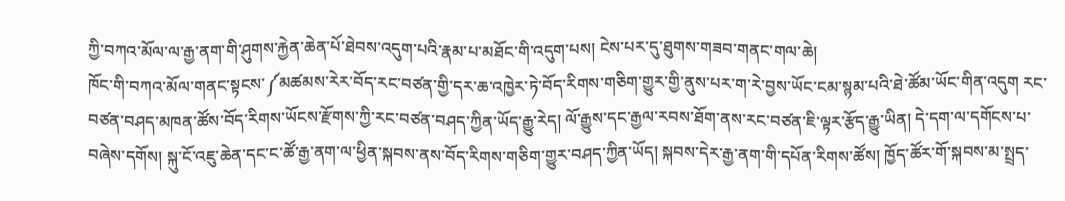ཀྱི་བཀའ་མོལ་ལ་རྒྱ་ནག་གི་ཤུགས་རྐྱེན་ཆེན་པོ་ཐེབས་འདུག་པའི་རྣམ་པ་མཐོང་གི་འདུག་པས། ངེས་པར་དུ་ཐུགས་གཟབ་གནང་གལ་ཆེ།
ཁོང་གི་བཀའ་མོལ་གནང་སྟངས་༼མཚམས་རེར་བོད་རང་བཙན་གྱི་དར་ཆ་འཁྱེར་ཏེ་བོད་རིགས་གཅིག་གྱུར་གྱི་ནུས་པར་ག་རེ་བྱས་ཡོང་ངམ་སྙམ་པའི་ཐེ་ཚོམ་ཡོང་གིན་འདུག རང་བཙན་བཤད་མཁན་ཚོས་བོད་རིགས་ཡོངས་རྫོགས་ཀྱི་རང་བཙན་བཤད་ཀྱིན་ཡོད་རྒྱུ་རེད། ལོ་རྒྱུས་དང་རྒྱལ་རབས་ཐོག་ནས་རང་བཙན་ཇི་ལྟར་རྩོད་རྒྱུ་ཡིན། དེ་དག་ལ་དགོངས་པ་བཞེས་དགོས། སྐུ་ངོ་འཇུ་ཆེན་དང་ང་ཚོ་རྒྱ་ནག་ལ་ཕྱིན་སྐབས་ནས་བོད་རིགས་གཅིག་གྱུར་བཤད་ཀྱིན་ཡོད། སྐབས་དེར་རྒྱ་ནག་གི་དཔོན་རིགས་ཚོས། ཁྱོད་ཚོར་གོ་སྐབས་མ་སྤྲད་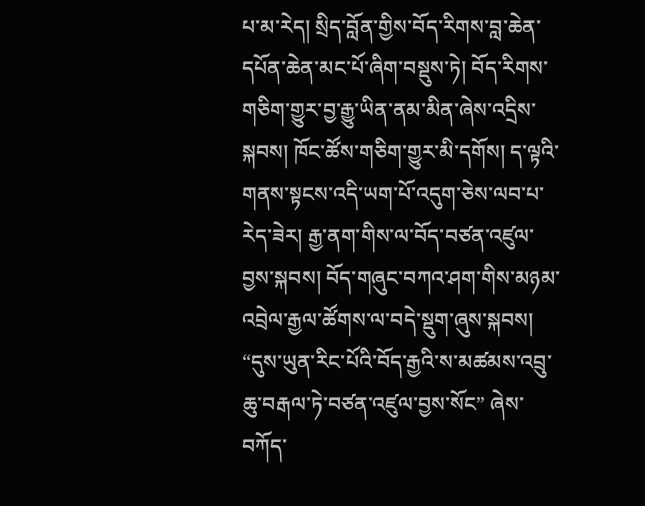པ་མ་རེད། སྲིད་བློན་གྱིས་བོད་རིགས་བླ་ཆེན་དཔོན་ཆེན་མང་པོ་ཞིག་བསྡུས་ཏེ། བོད་རིགས་གཅིག་གྱུར་བྱ་རྒྱུ་ཡིན་ནམ་མིན་ཞེས་འདྲིས་སྐབས། ཁོང་ཚོས་གཅིག་གྱུར་མི་དགོས། ད་ལྟའི་གནས་སྟངས་འདི་ཡག་པོ་འདུག་ཅེས་ལབ་པ་རེད་ཟེར། རྒྱ་ནག་གིས་ལ་བོད་བཙན་འཛུལ་བྱས་སྐབས། བོད་གཞུང་བཀའ་ཤག་གིས་མཉམ་འབྲེལ་རྒྱལ་ཚོགས་ལ་བདེ་སྡུག་ཞུས་སྐབས། “དུས་ཡུན་རིང་པོའི་བོད་རྒྱའི་ས་མཚམས་འབྲུ་ཆུ་བརྒལ་ཏེ་བཙན་འཛུལ་བྱས་སོང” ཞེས་བཀོད་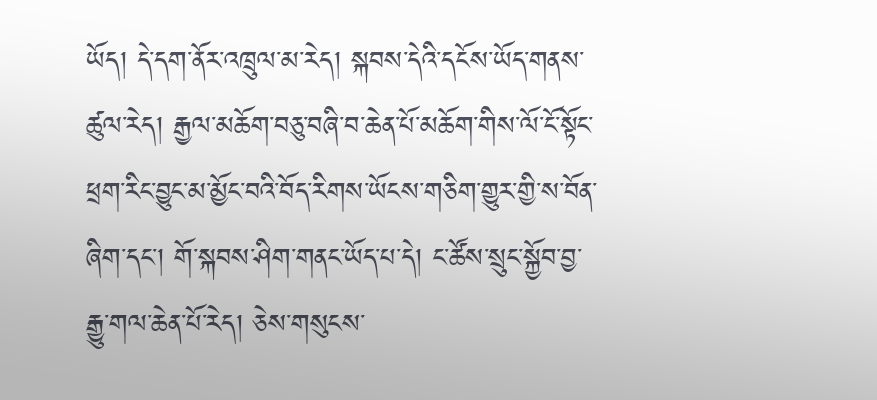ཡོད། དེ་དག་ནོར་འཁྲུལ་མ་རེད། སྐབས་དེའི་དངོས་ཡོད་གནས་ཚུལ་རེད། རྒྱལ་མཆོག་བཅུ་བཞི་བ་ཆེན་པོ་མཆོག་གིས་ལོ་ངོ་སྟོང་ཕྲག་རིང་བྱུང་མ་མྱོང་བའི་བོད་རིགས་ཡོངས་གཅིག་གྱུར་གྱི་ས་བོན་ཞིག་དང་། གོ་སྐབས་ཤིག་གནང་ཡོད་པ་དེ། ང་ཚོས་སྲུང་སྐྱོབ་བྱ་རྒྱུ་གལ་ཆེན་པོ་རེད། ཅེས་གསུངས་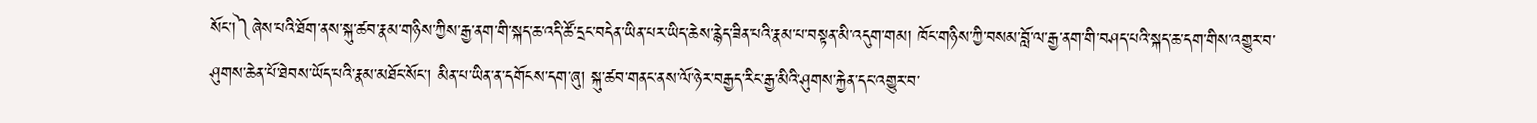སོང་།༽ཞེས་པའི་ཐོག་ནས་སྐུ་ཚབ་རྣམ་གཉིས་ཀྱིས་རྒྱ་ནག་གི་སྐད་ཆ་འདི་ཚོ་དྲང་བདེན་ཡིན་པར་ཡིད་ཆེས་རྙེད་ཟིན་པའི་རྣམ་པ་བསྟན་མི་འདུག་གམ། ཁོང་གཉིས་ཀྱི་བསམ་བློ་ལ་རྒྱ་ནག་གི་བཤད་པའི་སྐད་ཆ་དག་གིས་འགྱུར་བ་ཤུགས་ཆེན་པོ་ཐེབས་ཡོད་པའི་རྣམ་མཐོང་སོང་། མིན་པ་ཡིན་ན་དགོངས་དག་ཞུ། སྐུ་ཚབ་གནང་ནས་ལོ་ཉེར་བརྒྱད་རིང་རྒྱ་མིའི་ཤུགས་རྐྱེན་དང་འགྱུར་བ་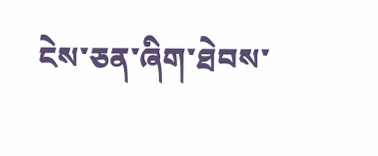ངེས་ཅན་ཞིག་ཐེབས་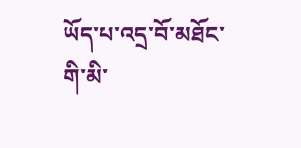ཡོད་པ་འདྲ་བོ་མཐོང་གི་མི་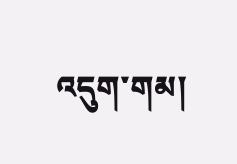འདུག་གམ།